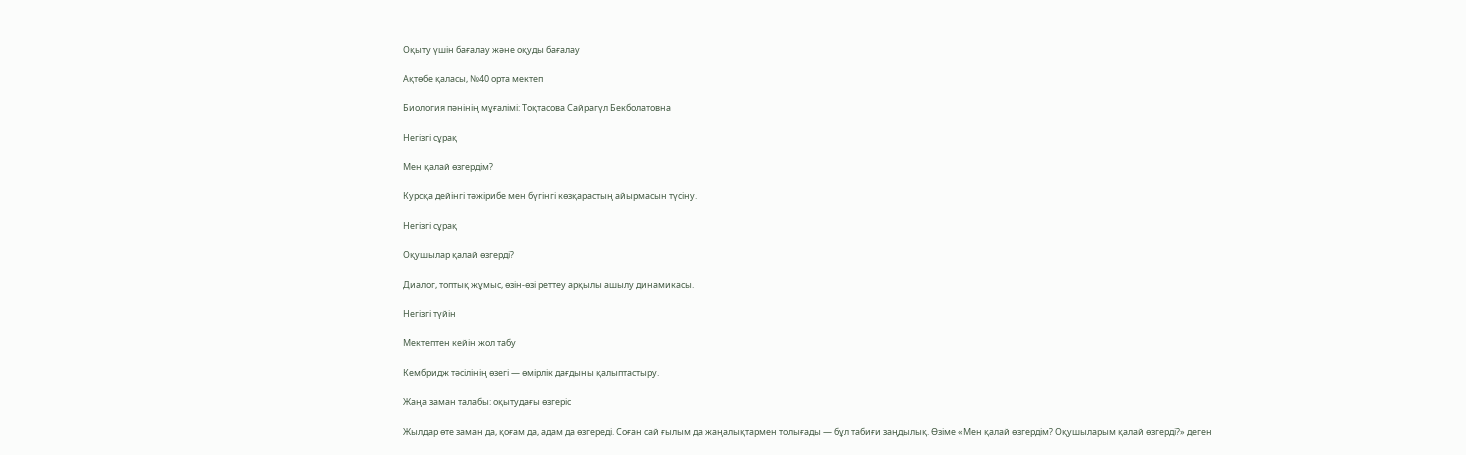Оқыту үшін бағалау және оқуды бағалау

Ақтөбе қаласы, №40 орта мектеп

Биология пәнінің мұғалімі: Тоқтасова Сайрагүл Бекболатовна

Негізгі сұрақ

Мен қалай өзгердім?

Курсқа дейінгі тәжірибе мен бүгінгі көзқарастың айырмасын түсіну.

Негізгі сұрақ

Оқушылар қалай өзгерді?

Диалог, топтық жұмыс, өзін-өзі реттеу арқылы ашылу динамикасы.

Негізгі түйін

Мектептен кейін жол табу

Кембридж тәсілінің өзегі — өмірлік дағдыны қалыптастыру.

Жаңа заман талабы: оқытудағы өзгеріс

Жылдар өте заман да, қоғам да, адам да өзгереді. Соған сай ғылым да жаңалықтармен толығады — бұл табиғи заңдылық. Өзіме «Мен қалай өзгердім? Оқушыларым қалай өзгерді?» деген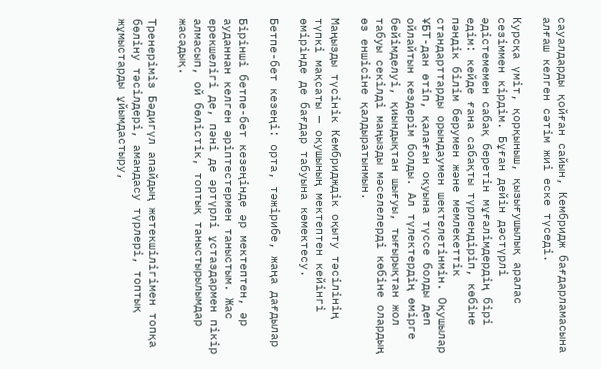сауалдарды қойған сайын, Кембридж бағдарламасына алғаш келген сәтім жиі еске түседі.

Курсқа үміт, қорқыныш, қызығушылық аралас сезіммен кірдім. Бұған дейін дәстүрлі әдістемемен сабақ беретін мұғалімдердің бірі едім: кейде ғана сабақты түрлендіріп, көбіне пәндік білім берумен және мемлекеттік стандарттарды орындаумен шектелетінмін. Оқушылар ҰБТ-дан өтіп, қалаған оқуына түссе болды деп ойлайтын кездерім болды. Ал түлектердің өмірге бейімделуі, қиындықтан шығуы, тығырықтан жол табуы секілді маңызды мәселелерді көбіне олардың өз еншісіне қалдыратынмын.

Маңызды түсінік Кембридждік оқыту тәсілінің түпкі мақсаты — оқушының мектептен кейінгі өмірінде де бағдар табуына көмектесу.

Бетпе-бет кезеңі: орта, тәжірибе, жаңа дағдылар

Бірінші бетпе-бет кезеңінде әр мектептен, әр ауданнан келген әріптестермен таныстым. Жас ерекшелігі де, пәні де әртүрлі ұстаздармен пікір алмасып, ой бөлістік, топтық таныстырылымдар жасадық.

Тренеріміз Бәдигүл апайдың жетекшілігімен топқа бөліну тәсілдері, амандасу түрлері, топтық жұмыстарды ұйымдастыру,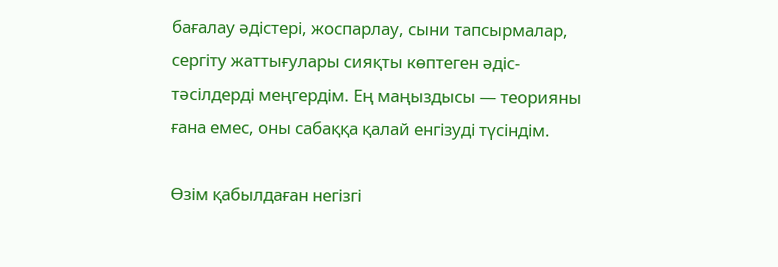бағалау әдістері, жоспарлау, сыни тапсырмалар, сергіту жаттығулары сияқты көптеген әдіс-тәсілдерді меңгердім. Ең маңыздысы — теорияны ғана емес, оны сабаққа қалай енгізуді түсіндім.

Өзім қабылдаған негізгі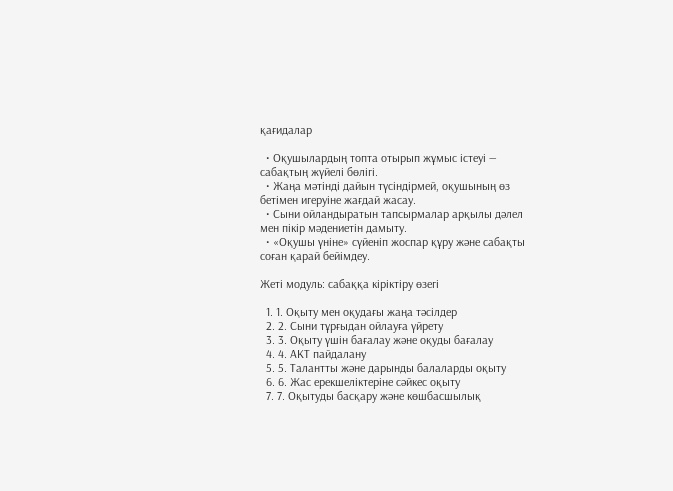қағидалар

  • Оқушылардың топта отырып жұмыс істеуі — сабақтың жүйелі бөлігі.
  • Жаңа мәтінді дайын түсіндірмей, оқушының өз бетімен игеруіне жағдай жасау.
  • Сыни ойландыратын тапсырмалар арқылы дәлел мен пікір мәдениетін дамыту.
  • «Оқушы үніне» сүйеніп жоспар құру және сабақты соған қарай бейімдеу.

Жеті модуль: сабаққа кіріктіру өзегі

  1. 1. Оқыту мен оқудағы жаңа тәсілдер
  2. 2. Сыни тұрғыдан ойлауға үйрету
  3. 3. Оқыту үшін бағалау және оқуды бағалау
  4. 4. АКТ пайдалану
  5. 5. Талантты және дарынды балаларды оқыту
  6. 6. Жас ерекшеліктеріне сәйкес оқыту
  7. 7. Оқытуды басқару және көшбасшылық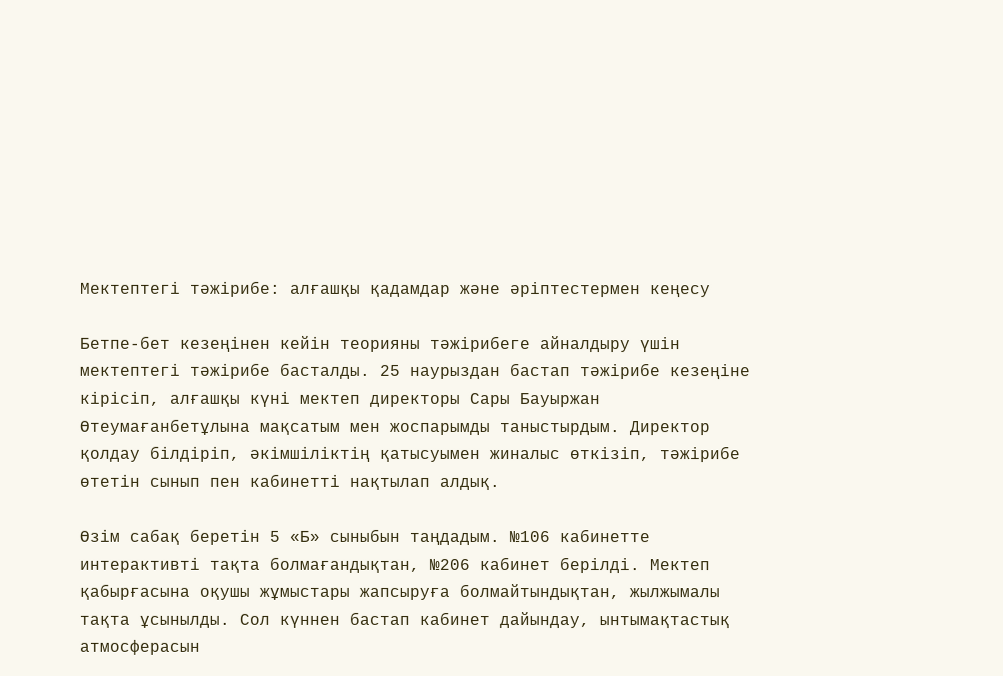Мектептегі тәжірибе: алғашқы қадамдар және әріптестермен кеңесу

Бетпе-бет кезеңінен кейін теорияны тәжірибеге айналдыру үшін мектептегі тәжірибе басталды. 25 наурыздан бастап тәжірибе кезеңіне кірісіп, алғашқы күні мектеп директоры Сары Бауыржан Өтеумағанбетұлына мақсатым мен жоспарымды таныстырдым. Директор қолдау білдіріп, әкімшіліктің қатысуымен жиналыс өткізіп, тәжірибе өтетін сынып пен кабинетті нақтылап алдық.

Өзім сабақ беретін 5 «Б» сыныбын таңдадым. №106 кабинетте интерактивті тақта болмағандықтан, №206 кабинет берілді. Мектеп қабырғасына оқушы жұмыстары жапсыруға болмайтындықтан, жылжымалы тақта ұсынылды. Сол күннен бастап кабинет дайындау, ынтымақтастық атмосферасын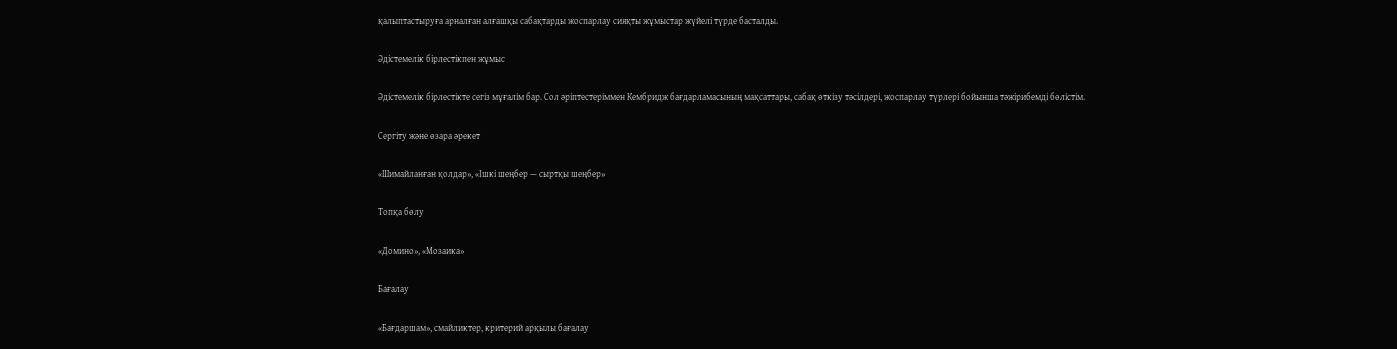қалыптастыруға арналған алғашқы сабақтарды жоспарлау сияқты жұмыстар жүйелі түрде басталды.

Әдістемелік бірлестікпен жұмыс

Әдістемелік бірлестікте сегіз мұғалім бар. Сол әріптестеріммен Кембридж бағдарламасының мақсаттары, сабақ өткізу тәсілдері, жоспарлау түрлері бойынша тәжірибемді бөлістім.

Сергіту және өзара әрекет

«Шимайланған қолдар», «Ішкі шеңбер — сыртқы шеңбер»

Топқа бөлу

«Домино», «Мозаика»

Бағалау

«Бағдаршам», смайликтер, критерий арқылы бағалау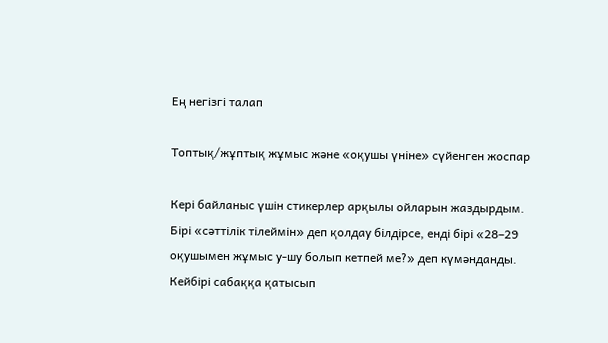Ең негізгі талап

Топтық/жұптық жұмыс және «оқушы үніне» сүйенген жоспар

Кері байланыс үшін стикерлер арқылы ойларын жаздырдым. Бірі «сәттілік тілеймін» деп қолдау білдірсе, енді бірі «28–29 оқушымен жұмыс у-шу болып кетпей ме?» деп күмәнданды. Кейбірі сабаққа қатысып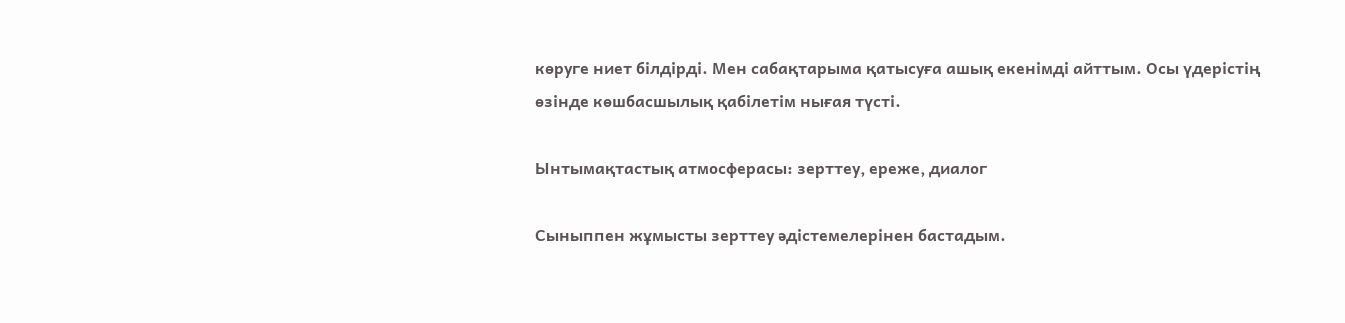көруге ниет білдірді. Мен сабақтарыма қатысуға ашық екенімді айттым. Осы үдерістің өзінде көшбасшылық қабілетім нығая түсті.

Ынтымақтастық атмосферасы: зерттеу, ереже, диалог

Сыныппен жұмысты зерттеу әдістемелерінен бастадым.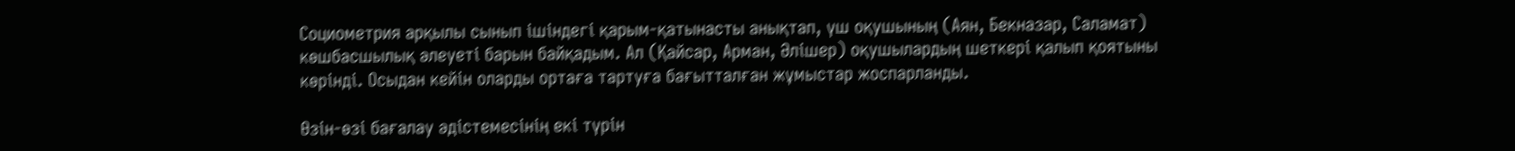Социометрия арқылы сынып ішіндегі қарым-қатынасты анықтап, үш оқушының (Аян, Бекназар, Саламат) көшбасшылық әлеуеті барын байқадым. Ал (Қайсар, Арман, Әлішер) оқушылардың шеткері қалып қоятыны көрінді. Осыдан кейін оларды ортаға тартуға бағытталған жұмыстар жоспарланды.

Өзін-өзі бағалау әдістемесінің екі түрін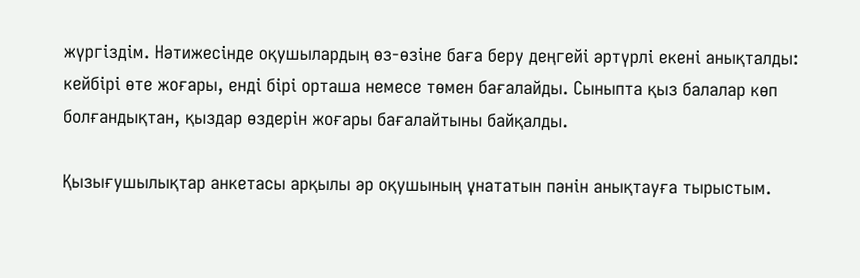жүргіздім. Нәтижесінде оқушылардың өз-өзіне баға беру деңгейі әртүрлі екені анықталды: кейбірі өте жоғары, енді бірі орташа немесе төмен бағалайды. Сыныпта қыз балалар көп болғандықтан, қыздар өздерін жоғары бағалайтыны байқалды.

Қызығушылықтар анкетасы арқылы әр оқушының ұнататын пәнін анықтауға тырыстым.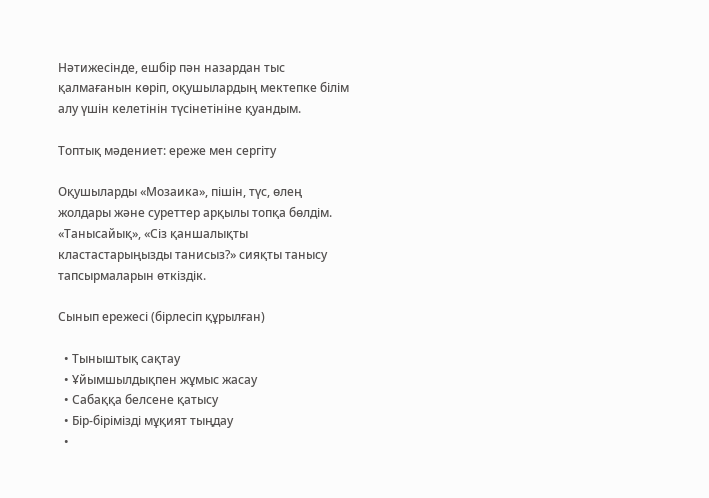Нәтижесінде, ешбір пән назардан тыс қалмағанын көріп, оқушылардың мектепке білім алу үшін келетінін түсінетініне қуандым.

Топтық мәдениет: ереже мен сергіту

Оқушыларды «Мозаика», пішін, түс, өлең жолдары және суреттер арқылы топқа бөлдім. «Танысайық», «Сіз қаншалықты кластастарыңызды танисыз?» сияқты танысу тапсырмаларын өткіздік.

Сынып ережесі (бірлесіп құрылған)

  • Тыныштық сақтау
  • Ұйымшылдықпен жұмыс жасау
  • Сабаққа белсене қатысу
  • Бір-бірімізді мұқият тыңдау
  •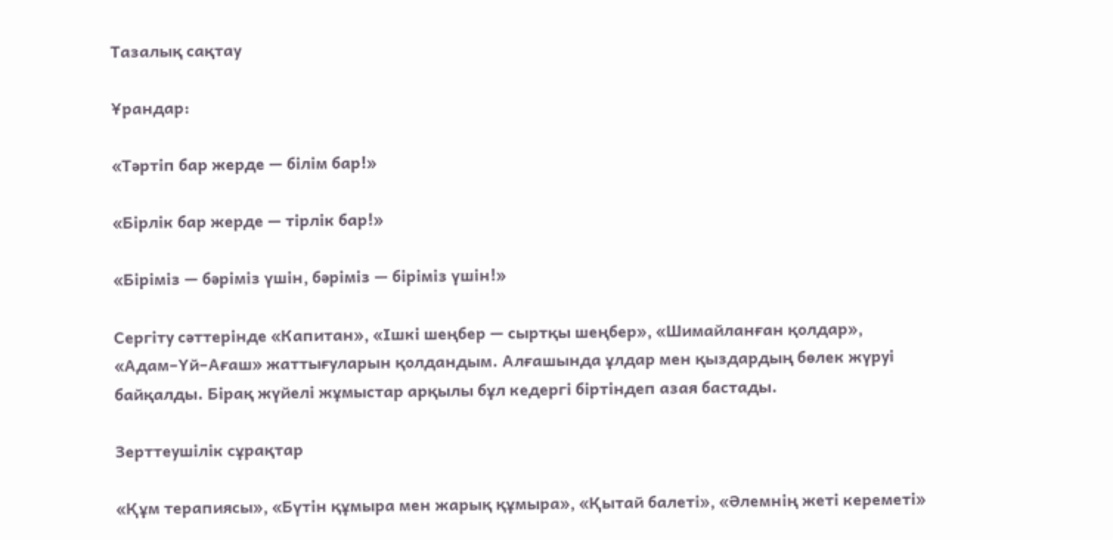Тазалық сақтау

Ұрандар:

«Тәртіп бар жерде — білім бар!»

«Бірлік бар жерде — тірлік бар!»

«Біріміз — бәріміз үшін, бәріміз — біріміз үшін!»

Сергіту сәттерінде «Капитан», «Ішкі шеңбер — сыртқы шеңбер», «Шимайланған қолдар», «Адам–Үй–Ағаш» жаттығуларын қолдандым. Алғашында ұлдар мен қыздардың бөлек жүруі байқалды. Бірақ жүйелі жұмыстар арқылы бұл кедергі біртіндеп азая бастады.

Зерттеушілік сұрақтар

«Құм терапиясы», «Бүтін құмыра мен жарық құмыра», «Қытай балеті», «Әлемнің жеті кереметі»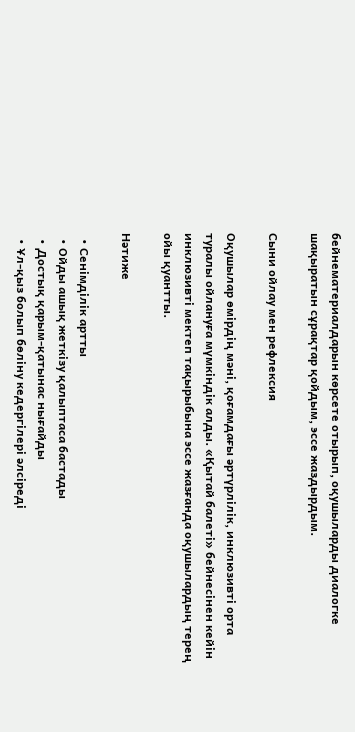бейнематериалдарын көрсете отырып, оқушыларды диалогке шақыратын сұрақтар қойдым, эссе жаздырдым.

Сыни ойлау мен рефлексия

Оқушылар өмірдің мәні, қоғамдағы әртүрлілік, инклюзивті орта туралы ойлануға мүмкіндік алды. «Қытай балеті» бейнесінен кейін инклюзивті мектеп тақырыбына эссе жазғанда оқушылардың терең ойы қуантты.

Нәтиже

  • Сенімділік артты
  • Ойды ашық жеткізу қалыптаса бастады
  • Достық қарым-қатынас нығайды
  • Ұл-қыз болып бөліну кедергілері әлсіреді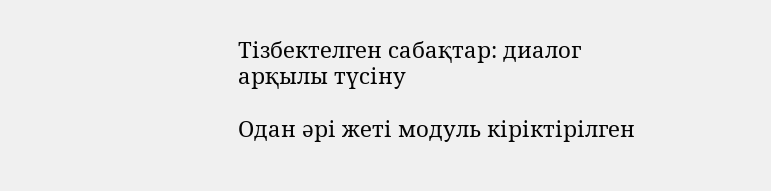Тізбектелген сабақтар: диалог арқылы түсіну

Одан әрі жеті модуль кіріктірілген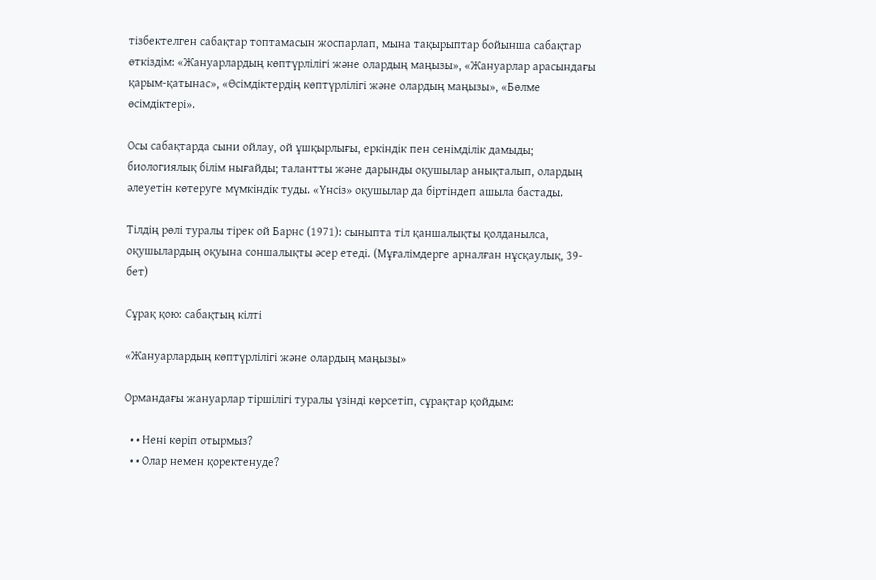тізбектелген сабақтар топтамасын жоспарлап, мына тақырыптар бойынша сабақтар өткіздім: «Жануарлардың көптүрлілігі және олардың маңызы», «Жануарлар арасындағы қарым-қатынас», «Өсімдіктердің көптүрлілігі және олардың маңызы», «Бөлме өсімдіктері».

Осы сабақтарда сыни ойлау, ой ұшқырлығы, еркіндік пен сенімділік дамыды; биологиялық білім нығайды; талантты және дарынды оқушылар анықталып, олардың әлеуетін көтеруге мүмкіндік туды. «Үнсіз» оқушылар да біртіндеп ашыла бастады.

Тілдің рөлі туралы тірек ой Барнс (1971): сыныпта тіл қаншалықты қолданылса, оқушылардың оқуына соншалықты әсер етеді. (Мұғалімдерге арналған нұсқаулық, 39-бет)

Сұрақ қою: сабақтың кілті

«Жануарлардың көптүрлілігі және олардың маңызы»

Ормандағы жануарлар тіршілігі туралы үзінді көрсетіп, сұрақтар қойдым:

  • • Нені көріп отырмыз?
  • • Олар немен қоректенуде?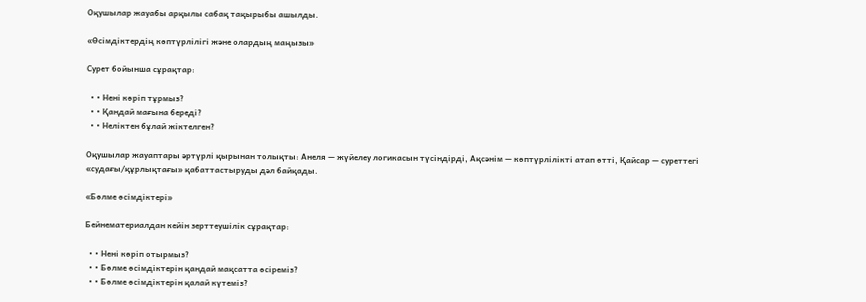Оқушылар жауабы арқылы сабақ тақырыбы ашылды.

«Өсімдіктердің көптүрлілігі және олардың маңызы»

Сурет бойынша сұрақтар:

  • • Нені көріп тұрмыз?
  • • Қандай мағына береді?
  • • Неліктен бұлай жіктелген?

Оқушылар жауаптары әртүрлі қырынан толықты: Анеля — жүйелеу логикасын түсіндірді, Ақсәнім — көптүрлілікті атап өтті, Қайсар — суреттегі «судағы/құрлықтағы» қабаттастыруды дәл байқады.

«Бөлме өсімдіктері»

Бейнематериалдан кейін зерттеушілік сұрақтар:

  • • Нені көріп отырмыз?
  • • Бөлме өсімдіктерін қандай мақсатта өсіреміз?
  • • Бөлме өсімдіктерін қалай күтеміз?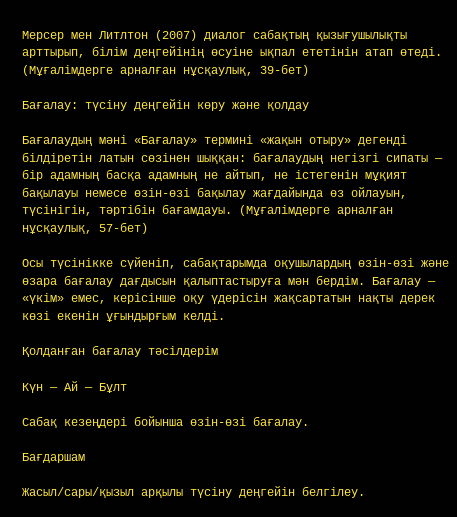Мерсер мен Литлтон (2007) диалог сабақтың қызығушылықты арттырып, білім деңгейінің өсуіне ықпал ететінін атап өтеді. (Мұғалімдерге арналған нұсқаулық, 39-бет)

Бағалау: түсіну деңгейін көру және қолдау

Бағалаудың мәні «Бағалау» термині «жақын отыру» дегенді білдіретін латын сөзінен шыққан: бағалаудың негізгі сипаты — бір адамның басқа адамның не айтып, не істегенін мұқият бақылауы немесе өзін-өзі бақылау жағдайында өз ойлауын, түсінігін, тәртібін бағамдауы. (Мұғалімдерге арналған нұсқаулық, 57-бет)

Осы түсінікке сүйеніп, сабақтарымда оқушылардың өзін-өзі және өзара бағалау дағдысын қалыптастыруға мән бердім. Бағалау — «үкім» емес, керісінше оқу үдерісін жақсартатын нақты дерек көзі екенін ұғындырғым келді.

Қолданған бағалау тәсілдерім

Күн — Ай — Бұлт

Сабақ кезеңдері бойынша өзін-өзі бағалау.

Бағдаршам

Жасыл/сары/қызыл арқылы түсіну деңгейін белгілеу.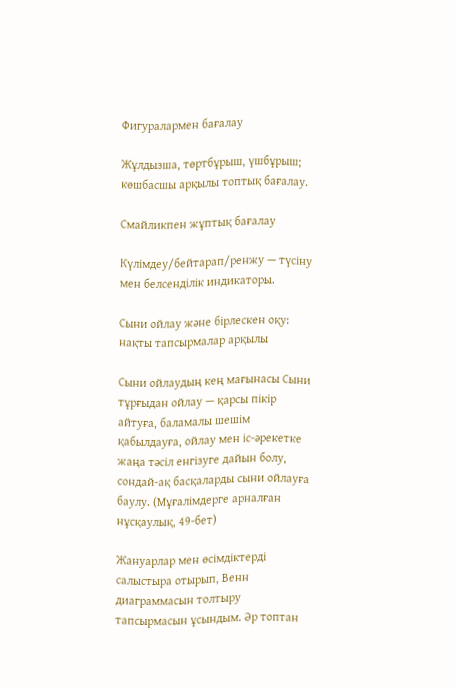Фигуралармен бағалау

Жұлдызша, төртбұрыш, үшбұрыш; көшбасшы арқылы топтық бағалау.

Смайликпен жұптық бағалау

Күлімдеу/бейтарап/ренжу — түсіну мен белсенділік индикаторы.

Сыни ойлау және бірлескен оқу: нақты тапсырмалар арқылы

Сыни ойлаудың кең мағынасы Сыни тұрғыдан ойлау — қарсы пікір айтуға, баламалы шешім қабылдауға, ойлау мен іс-әрекетке жаңа тәсіл енгізуге дайын болу, сондай-ақ басқаларды сыни ойлауға баулу. (Мұғалімдерге арналған нұсқаулық, 49-бет)

Жануарлар мен өсімдіктерді салыстыра отырып, Венн диаграммасын толтыру тапсырмасын ұсындым. Әр топтан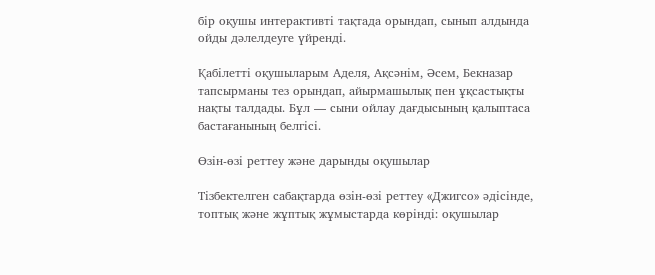бір оқушы интерактивті тақтада орындап, сынып алдында ойды дәлелдеуге үйренді.

Қабілетті оқушыларым Аделя, Ақсәнім, Әсем, Бекназар тапсырманы тез орындап, айырмашылық пен ұқсастықты нақты талдады. Бұл — сыни ойлау дағдысының қалыптаса бастағанының белгісі.

Өзін-өзі реттеу және дарынды оқушылар

Тізбектелген сабақтарда өзін-өзі реттеу «Джигсо» әдісінде, топтық және жұптық жұмыстарда көрінді: оқушылар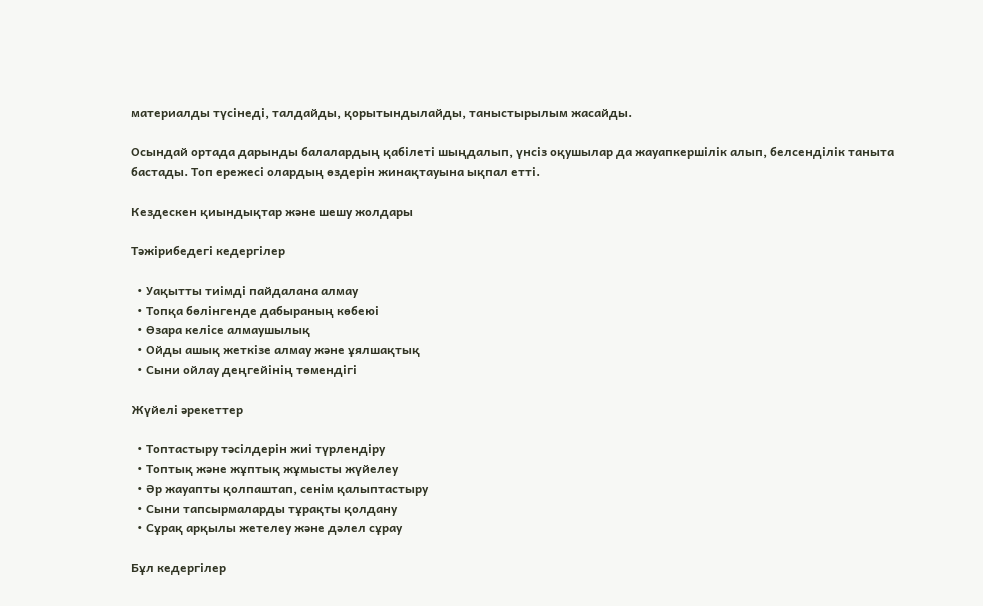материалды түсінеді, талдайды, қорытындылайды, таныстырылым жасайды.

Осындай ортада дарынды балалардың қабілеті шыңдалып, үнсіз оқушылар да жауапкершілік алып, белсенділік таныта бастады. Топ ережесі олардың өздерін жинақтауына ықпал етті.

Кездескен қиындықтар және шешу жолдары

Тәжірибедегі кедергілер

  • Уақытты тиімді пайдалана алмау
  • Топқа бөлінгенде дабыраның көбеюі
  • Өзара келісе алмаушылық
  • Ойды ашық жеткізе алмау және ұялшақтық
  • Сыни ойлау деңгейінің төмендігі

Жүйелі әрекеттер

  • Топтастыру тәсілдерін жиі түрлендіру
  • Топтық және жұптық жұмысты жүйелеу
  • Әр жауапты қолпаштап, сенім қалыптастыру
  • Сыни тапсырмаларды тұрақты қолдану
  • Сұрақ арқылы жетелеу және дәлел сұрау

Бұл кедергілер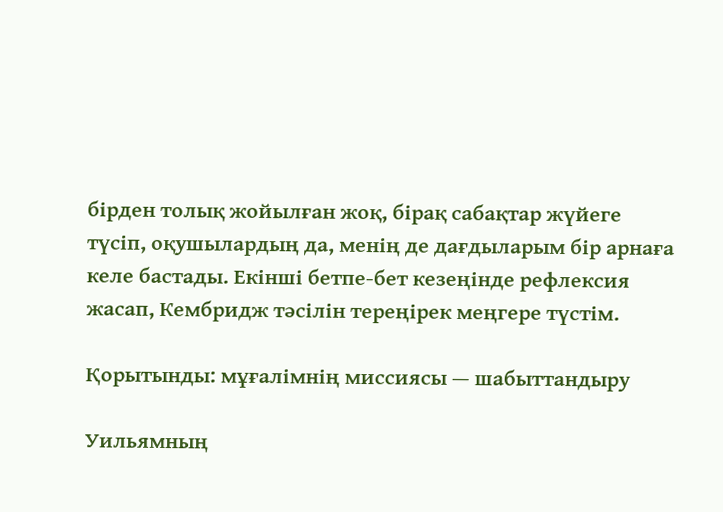бірден толық жойылған жоқ, бірақ сабақтар жүйеге түсіп, оқушылардың да, менің де дағдыларым бір арнаға келе бастады. Екінші бетпе-бет кезеңінде рефлексия жасап, Кембридж тәсілін тереңірек меңгере түстім.

Қорытынды: мұғалімнің миссиясы — шабыттандыру

Уильямның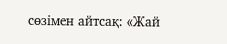сөзімен айтсақ: «Жай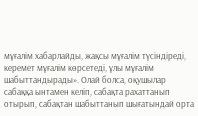мұғалім хабарлайды, жақсы мұғалім түсіндіреді, керемет мұғалім көрсетеді, ұлы мұғалім шабыттандырады». Олай болса, оқушылар сабаққа ынтамен келіп, сабақта рахаттанып отырып, сабақтан шабыттанып шығатындай орта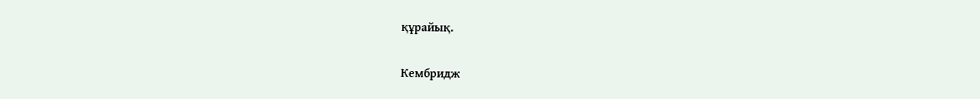құрайық.

Кембридж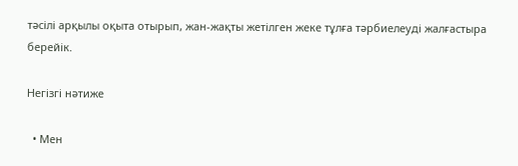тәсілі арқылы оқыта отырып, жан-жақты жетілген жеке тұлға тәрбиелеуді жалғастыра берейік.

Негізгі нәтиже

  • Мен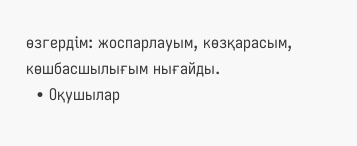өзгердім: жоспарлауым, көзқарасым, көшбасшылығым нығайды.
  • Оқушылар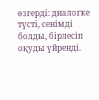өзгерді: диалогке түсті, сенімді болды, бірлесіп оқуды үйренді.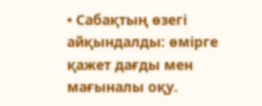• Сабақтың өзегі айқындалды: өмірге қажет дағды мен мағыналы оқу.